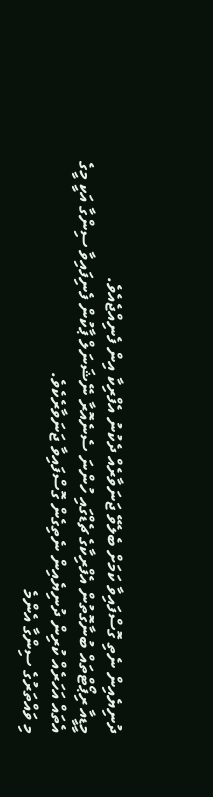ދުނިޔެއިން ނެތި ގޮސްފައިވާ ކަމަށް ބެލެވޭ ޖަނަވާރެއް ދެކުނު އެފްރިކާ އިން ފެނިއްޖެއެވެ.
މީޑީއާ ރިޕޯޓްތައް ބުނާގޮތުން އެފްރިކާގެ ޗެޑްގައި ހުންނަ ސެނެއޮރާ ނޭޝަނަލް ޕާކުން ފެނިފައިވާ ސިންގާ އަކީ މީގެ އެތައް އަހަރެއް ކުރިން ދުނިޔެއިން ނެތިގެން ގޮސްފައިވާ ޖަނަވާރެކެވެ.
މި ވައްތަރުގެ ސިންގާ އެންމެ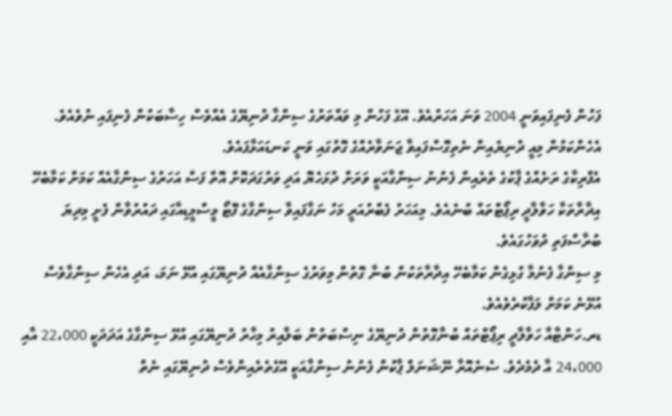ފަހުން ފެނިފައިވަނީ 2004 ވަނަ އަހަރުއެވެ. އޭގެ ފަހުން މި ވައްތަރުގެ ސިންގާ ދުނިޔޭގެ އެއްވެސް ހިސާބަކުން ފެނިފައި ނުވެއެވެ. އެހެންކަމުން މިއީ ދުނިޔެއިން ނެތިގޮސްފައިވާ ޖަނަވާރެއްގެ ގޮތުގައި ވަނީ ކަނޑައަޅާފައެވެ.
އެފްރިކާގެ ރަށެއްގެ ޕާކުގެ ތެރެއިން ފެނުނު ސިންގާއަކީ ވަރަށް ދުޅަހެޔޮ އަދި ވަރުގަދަކޮށް އޮތް ފަސް އަހަރުގެ ސިންގާއެއް ކަމަށް ކަމާބެހޭ އިދާރާތަކާ ހަވާލާދީ ރިޕޯޓްތައް ބުނެއެވެ. މިއަހަރު ފެބްރުއަރީ މަހު ނަގާފައިވާ ސިންގާގެ ފޮޓޯ މީސްމީޑިއާގައި ދައުރުވާން ފެށީ މިދިޔަ ބުރާސްފަތި ދުވަހުގައެވެ.
މި ސިންގާ ފެނުމާ ގުޅިގެން ކަމާބެހޭ އިދާރާތަކުން ބުނާ ގޮތުން މިވަރުގެ ސިންގާއެއް ދުނިޔޭގައި އުޅޭ ނަމަ، އަދި އެހެން ސިންގާވެސް އުޅޭނެ ކަމަށް ލަފާކުރެވެއެވެ.
ޑރ.ހަންޓާއާ ހަވާލާދީ ރިޕޯޓްތައް ބުނާގޮތުން ދުނިޔޭގެ ނިސްބަތުން ބަލާއިރު މިހާރު ދުނިޔޭގައި އުޅޭ ސިންގާގެ އަދަދަކީ 22،000 އާއި 24،000 އާ ދެމެދެވެ. ސެނެއޮރާ ނޭޝަނަލް ޕާކުން ފެނުނު ސިންގާއަކީ އޭގެތެރެއިންވެސް ދުނިޔޭގައި ނެތް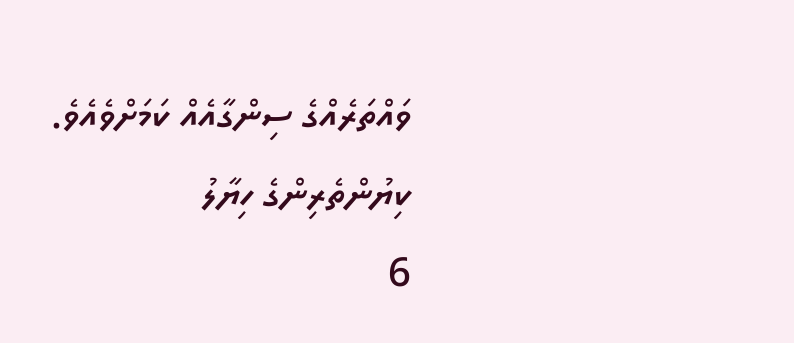ވައްތަރެއްގެ ސިންގާއެއް ކަމަށްވެއެވެ.
ކިޔުންތެރިންގެ ހިޔާލު
6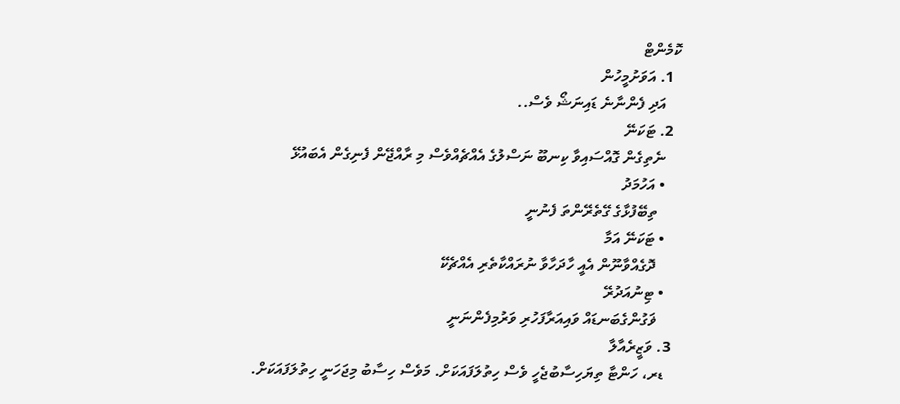ކޮމެންޓް
  1. އަވަށުމީހުން
    އަދި ފެންނާނެ ޑައިނަޝޯ ވެސް..
  2. ޓަކަނޭ
    ނެތިގެން ގޮއްސައިވާ ކިނބޫ ނަސްލުގެ އެއްޗެއްވެސް މި ރާއްޖޭން ފެނިގެން އެބައުޅޭ
    • އަހުމަދު
      ތިބޭފުޅާގެ ގޭތެރޭންތަ ފެނުނީ
    • ޓަކަނޭ އަމާ
      ދޮގެއްވާނޫން އެއީ ހާދަހާވާ ނުރައްކާތެރި އެއްޗެކޭ
    • ޓިނުއަދުރޭ
      ޥަގުންގެބަނޑައް ވައިއަރާފަހުރި ވަރުމިފެންނަނީ
  3. ވަޒީރެއާލާ
    ޑރ، ހަންޓާ ތިޔަހިސާބުޖެހީ ވެސް ހިތުލަފައަކަށް. މަވެސް ހިސާބު މިޖަހަނީ ހިތުލަފައަކަށް.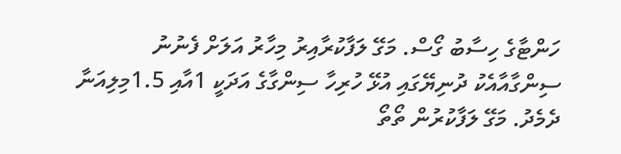ހަންޓާގެ ހިސާބު ގޯސް. މަގޭ ލަފާކުރާއިރު މިހާރު އަލަށް ފެނުނު ސިންގާއާއެކު ދުނިޔޭގައި އުޅޭ ހުރިހާ ސިންގާގެ އަދަކީ 1އާއި 1.5މިލިއަނާ ދެމެދު. މަގޭ ލަފާކުރުން ތޯތޯ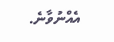އެއްނުވާނެ.